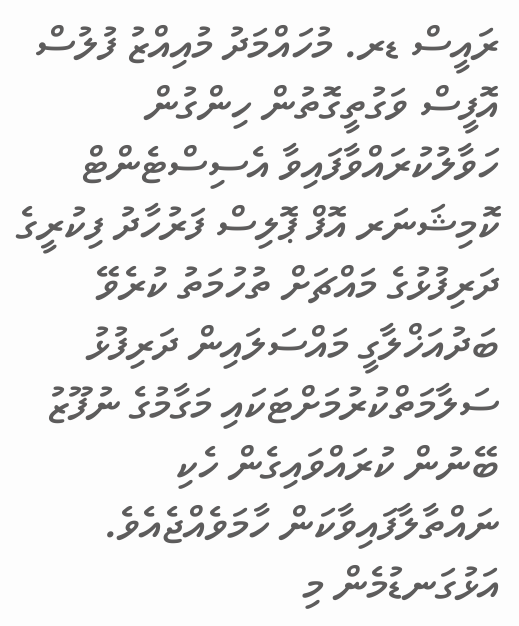ރައީސް ޑރ. މުހައްމަދު މުއިއްޒު ފުލުސް އޮފީސް ވަގުތީގޮތުން ހިންގުން ހަވާލުކުރައްވާފައިވާ އެސިސްޓެންޓް ކޮމިޝަނަރ އޮފް ޕޮލިސް ފަރުހާދު ފިކުރީގެ ދަރިފުޅުގެ މައްޗަށް ތުހުމަތު ކުރެވޭ ބަދުއަޚްލާގީ މައްސަލައިން ދަރިފުޅު ސަލާމަތްކުރުމަށްޓަކައި މަގާމުގެ ނުފޫޒު ބޭނުން ކުރައްވައިގެން ހެކި ނައްތާލާފައިވާކަން ހާމަވެއްޖެއެވެ.
އަޅުގަނޑުމެން މި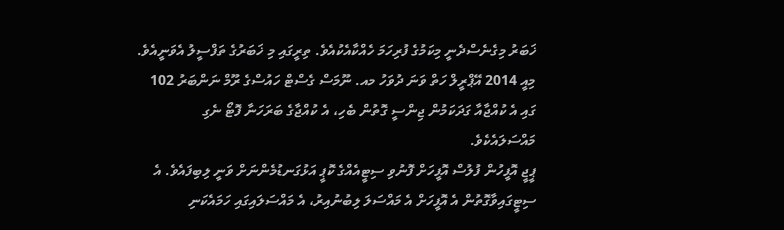ޚަބަރު މިގެނެސްދެނީ މިކަމުގެ ފުރިހަމަ ހެއްކާއެކުއެވެ. ތިރީގައި މި ޚަބަރުގެ ތަފްސީލު އެވަނީއެވެ.
މިއީ 2014 އޭޕްރީލް ހަތް ވަނަ ދުވަހު މއ. ނޫމަސް ގެސްޓް ހައުސްގެ ރޫމް ނަންބަރު 102 ގައި އެ ކުއްޖާއާ ގަދަކަމުން ޖިންސީ ގޮތުން ބެހި، އެ ކުއްޖާގެ ބަރަހަނާ ފޮޓޯ ނެގި މައްސަލައެކެވެ.
ޕީޖީ އޮފީހުން ފުލުސް އޮފީހަށް ފޮނުވި ސިޓީއެއްގެ ކޮޕީ އަޅުގަނޑުމެންނަށް ވަނީ ލިބިފައެވެ. އެ ސިޓީގައިވާގޮތުން އެ އޮފީހަށް އެ މައްސަލަ ލިބުނުއިރު، އެ މައްސަލައިގައި ހަމައެކަނި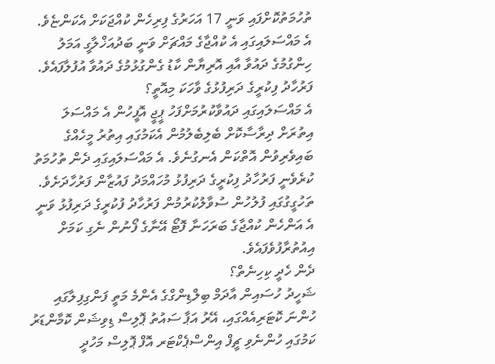ތުހުމަތުކޮށްފައި ވަނީ 17 އަހަރުގެ ފިރިހެން ކުއްޖަކަށް އެކަންޏެވެ.
އެ މައްސަލައިގައި އެ ކުއްޖާގެ މައްޗަށް ވަނީ ބަދުއަޚްލާގީ އަމަލު ހިންގުމުގެ ދައުވާ އާއި އޮރިޔާން ކާޑު ގެންގުޅުމުގެ ދައުވާ އުފުލާފައެވެ.
ފަރުހާދު ފިކުރީގެ ދަރިފުޅުގެ ވާހަކަ މިއޮތީ؟
އެ މައްސަލައިގައި ދައުވާކުރުމަށްފަހު ޕީޖީ އޮފީހުން އެ މައްސަލަ އިތުރަށް ދިރާސާކޮށް ބެލިބެލުމުން އެކަމުގައި އިތުރު މީހެއްގެ ބައިވެރިވުން އޮތްކަން އެނގުނެވެ. އެ މައްސަލައިގައި ދެން ތުހުމަތު ކުރެވެނީ ފަރުހާދު ފިކުރީގެ ދަރިފުޅު މުހައްމަދު ފައުޒާން ފަރުހާދަށެވެ.
ތަހުގީގުގައި ފުލުހުން ސުވާލުކުރުމުން ފަރުހާދު ފުކުރީގެ ދަރިފުޅު ވަނީ އެ އަންހެން ކުއްޖާގެ ބަރަހަނާ ފޮޓޯ އޭނާގެ ފޯނުން ނެގި ކަމަށް އިއުތުރާފުވެފައެވެ.
ދެން ހެދީ ކިހިނެތް؟
ޝަހީދު ހުސައިން އާދަމް ބިލްޑިންގްގެ އެންމެ މަތީ ފަންގިފިލާގައި ހުންނަ ކޮޓަރިއެއްގައި، އޭރު އަޕާ ސައުތު ޕޮލިސް ޑިވިޝަން ކޮމާންޑަރު ކަމުގައި ހުންނެވި ޗީފް އިންސްޕެކްޓަރ އޮފް ޕޮލިސް މަހުދީ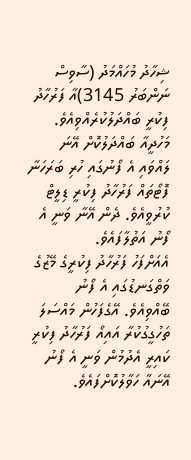ޝިހާދު މުހައްމަދު (ސާވިސް ނަންބަރު 3145)އާ ފަރުހާދު ފިކުރީ ބައްދަލުކުރެއްވިއެވެ. މަހުދީއާ ބައްދަލުކޮށް އޭނަ ލައްވައި އެ ފޯނުގައި ހުރި ބަރަހަނާ ފޮޓޯތައް ފަރުހާދު ފިކުރީ ޑިލީޓް ކުރުވީއެވެ. ދެން އޭނާ ވަނީ އެ ފޯނު އަތުލާފައެވެ.
އެއަށްފަހު ފަރުހާދު ފިކުރީގެ މޭޒުގެ ވަތްގަނޑުގައި އެ ފޯނު ބޭއްވިއެވެ. އޭގެފަހުން މައްސަލަ ތަހުގީގުކުރާ އައިއޯ ފަރުހާދު ފިކުރީ ކައިރީ އެދުމުން ވަނީ އެ ފޯނު އޭނައާ ހަވާލުކޮށްފައެވެ.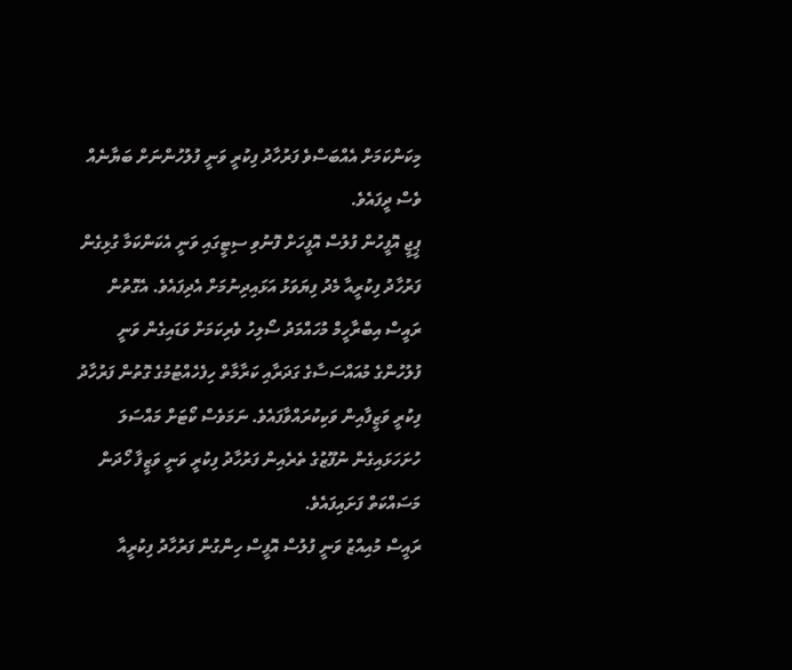މިކަންކަމަށް އެއްބަސްވެ ފަރުހާދު ފިކުރީ ވަނީ ފުލުހުންނަށް ބަޔާނެއް ވެސް ދީފައެވެ.
ޕީޖީ އޮފީހުން ފުލުސް އޮފީހަށް ފޮނުވި ސިޓީގައި ވަނީ އެކަންކަމާ ގުޅިގެން ފަރުހާދު ފިކުރީއާ މެދު ފިޔަވަޅު އަޅައިދިނުމަށް އެދިފައެވެ. އެގޮތުން ރައީސް އިބްރާހީމް މުހައްމަދު ސޯލިހު ވެރިކަމަށް ވަޑައިގެން ވަނީ ފުލުހުންގެ މުއައްސަސާގެ ގަދަރާއި ކަރާމާތް ހިފެހެއްޓުމުގެ ގޮތުން ފަރުހާދު ފިކުރީ ވަޒީފާއިން ވަކިކުރައްވާފައެވެ. ނަމަވެސް ކޯޓަށް މައްސަލަ ހުށަހަޅައިގެން ނުފޫޒުގެ ތެރެއިން ފަރުހާދު ފިކުރީ ވަނީ ވަޒީފާ ހޯދަން މަސައްކަތް ފަށައިފައެވެ.
ރައީސް މުއިއްޒު ވަނީ ފުލުސް އޮފީސް ހިންގުން ފަރުހާދު ފިކުރީއާ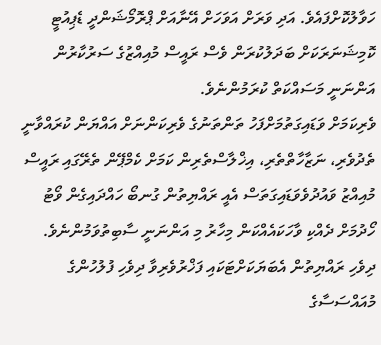ހަވާލުކޮށްފައެވެ. އަދި ވަރަށް އަވަހަށް އޭނާއަށް ޕްރޮމޯޝަންދީ ޑެޕިއުޓީ ކޮމިޝަނަރަކަށް ބަދަލުކުރަން ވެސް ރައީސް މުއިއްޒުގެ ސަރުކާރުން އަންނަނީ މަސައްކަތް ކުރަމުންނެވެ.
ވެރިކަމަށް ވަޑައިގަތުމަށްފަހު ތަންތަނުގެ ވެރިކަންނަށް އައްޔަން ކުރައްވާނީ ތެދުވެރި، ނަޒާހާތްތެރި، އިޚްލާސްތެރިން ކަމަށް ކެމްޕޭން ތެރޭގައި ރައީސް މުއިއްޒު ވައުދުވެވަޑައިގަތަސް އެއީ ރައްޔިތުން ގުނބޯ ހައްދައިގެން ވޯޓު ހޯދުމަށް ދެއްކި ވާހަކައެއްކަން މިހާރު މި އަންނަނީ ސާބިތުވަމުންނެވެ.
ދިވެހި ރައްޔިތުން އެބަޔަކަށްޓަކައި ފަޚްރުވެރިވާ ދިވެހި ފުލުހުންގެ މުއައްސަސާގެ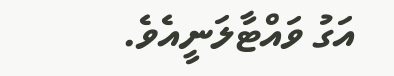އަގު ވައްޓާލަނީއެވެ.